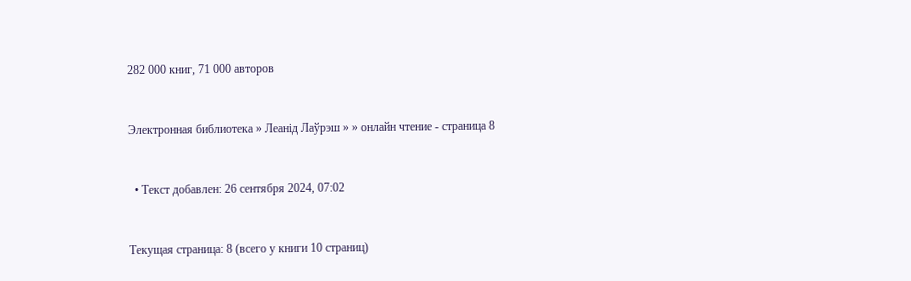282 000 книг, 71 000 авторов


Электронная библиотека » Леанід Лаўрэш » » онлайн чтение - страница 8


  • Текст добавлен: 26 сентября 2024, 07:02


Текущая страница: 8 (всего у книги 10 страниц)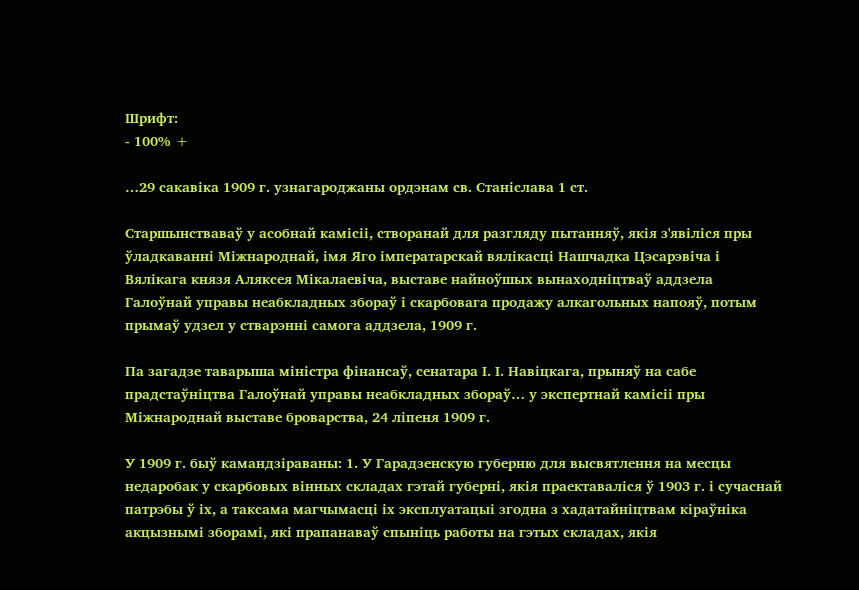Шрифт:
- 100% +

…29 сакавіка 1909 г. узнагароджаны ордэнам св. Станіслава 1 ст.

Старшынстваваў у асобнай камісіі, створанай для разгляду пытанняў, якія з'явіліся пры ўладкаванні Міжнароднай, імя Яго імператарскай вялікасці Нашчадка Цэсарэвіча і Вялікага князя Аляксея Мікалаевіча, выставе найноўшых вынаходніцтваў аддзела Галоўнай управы неабкладных збораў і скарбовага продажу алкагольных напояў, потым прымаў удзел у стварэнні самога аддзела, 1909 г.

Па загадзе таварыша міністра фінансаў, сенатара І. І. Навіцкага, прыняў на сабе прадстаўніцтва Галоўнай управы неабкладных збораў… у экспертнай камісіі пры Міжнароднай выставе броварства, 24 ліпеня 1909 г.

У 1909 г. быў камандзіраваны: 1. У Гарадзенскую губерню для высвятлення на месцы недаробак у скарбовых вінных складах гэтай губерні, якія праектаваліся ў 1903 г. і сучаснай патрэбы ў іх, а таксама магчымасці іх эксплуатацыі згодна з хадатайніцтвам кіраўніка акцызнымі зборамі, які прапанаваў спыніць работы на гэтых складах, якія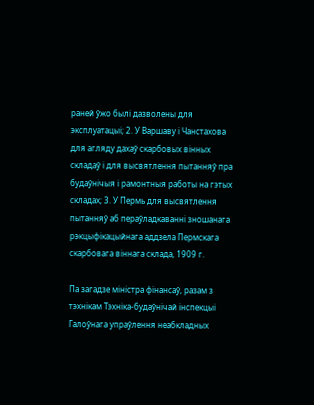раней ўжо былі дазволены для эксплуатацыі; 2. У Варшаву і Чанстахова для агляду дахаў скарбовых вінных складаў і для высвятлення пытанняў пра будаўнічыя і рамонтныя работы на гэтых складах; 3. У Пермь для высвятлення пытанняў аб пераўладкаванні зношанага рэкцыфікацыйнага аддзела Пермскага скарбовага віннага склада, 1909 г.

Па загадзе міністра фінансаў, разам з тэхнікам Тэхніка-будаўнічай інспекцыі Галоўнага упраўлення неабкладных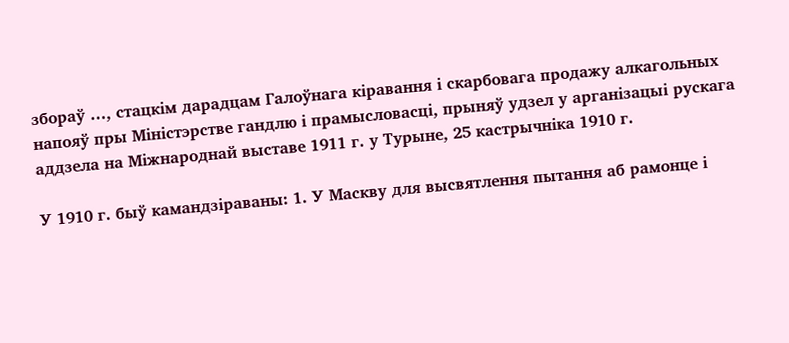збораў …, стацкім дарадцам Галоўнага кіравання і скарбовага продажу алкагольных напояў пры Міністэрстве гандлю і прамысловасці, прыняў удзел у арганізацыі рускага аддзела на Міжнароднай выставе 1911 г. у Турыне, 25 кастрычніка 1910 г.

У 1910 г. быў камандзіраваны: 1. У Маскву для высвятлення пытання аб рамонце і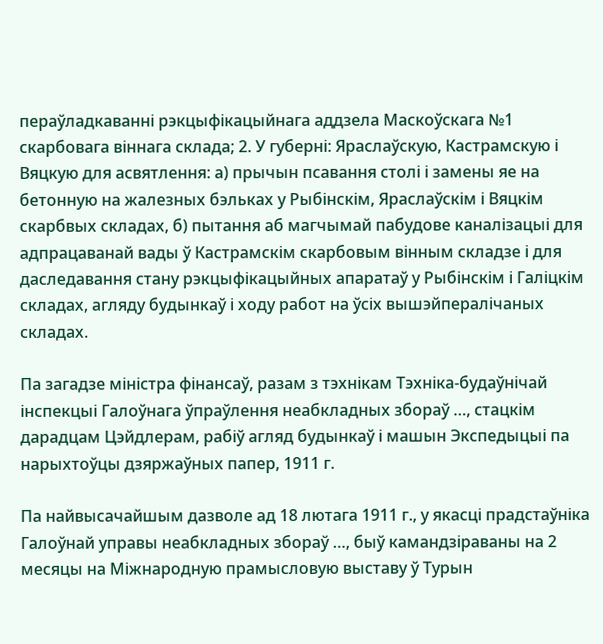пераўладкаванні рэкцыфікацыйнага аддзела Маскоўскага №1 скарбовага віннага склада; 2. У губерні: Яраслаўскую, Кастрамскую і Вяцкую для асвятлення: а) прычын псавання столі і замены яе на бетонную на жалезных бэльках у Рыбінскім, Яраслаўскім і Вяцкім скарбвых складах, б) пытання аб магчымай пабудове каналізацыі для адпрацаванай вады ў Кастрамскім скарбовым вінным складзе і для даследавання стану рэкцыфікацыйных апаратаў у Рыбінскім і Галіцкім складах, агляду будынкаў і ходу работ на ўсіх вышэйпералічаных складах.

Па загадзе міністра фінансаў, разам з тэхнікам Тэхніка-будаўнічай інспекцыі Галоўнага ўпраўлення неабкладных збораў …, стацкім дарадцам Цэйдлерам, рабіў агляд будынкаў і машын Экспедыцыі па нарыхтоўцы дзяржаўных папер, 1911 г.

Па найвысачайшым дазволе ад 18 лютага 1911 г., у якасці прадстаўніка Галоўнай управы неабкладных збораў …, быў камандзіраваны на 2 месяцы на Міжнародную прамысловую выставу ў Турын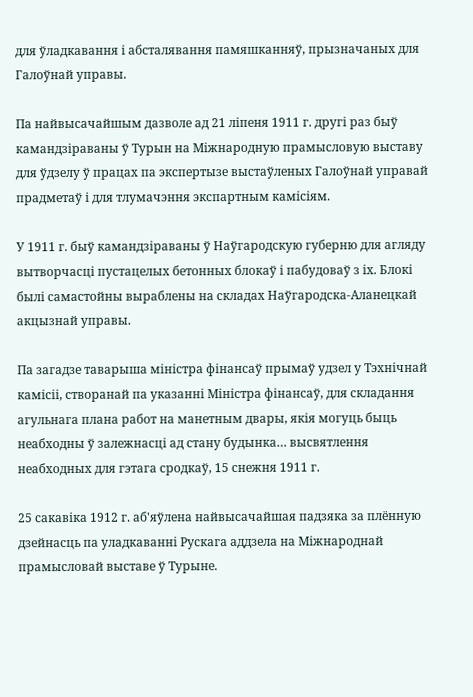для ўладкавання і абсталявання памяшканняў, прызначаных для Галоўнай управы.

Па найвысачайшым дазволе ад 21 ліпеня 1911 г. другі раз быў камандзіраваны ў Турын на Міжнародную прамысловую выставу для ўдзелу ў працах па экспертызе выстаўленых Галоўнай управай прадметаў і для тлумачэння экспартным камісіям.

У 1911 г. быў камандзіраваны ў Наўгародскую губерню для агляду вытворчасці пустацелых бетонных блокаў і пабудоваў з іх. Блокі былі самастойны выраблены на складах Наўгародска-Аланецкай акцызнай управы.

Па загадзе таварыша міністра фінансаў прымаў удзел у Тэхнічнай камісіі, створанай па указанні Міністра фінансаў, для складання агульнага плана работ на манетным двары, якія могуць быць неабходны ў залежнасці ад стану будынка… высвятлення неабходных для гэтага сродкаў, 15 снежня 1911 г.

25 сакавіка 1912 г. аб'яўлена найвысачайшая падзяка за плённую дзейнасць па уладкаванні Рускага аддзела на Міжнароднай прамысловай выставе ў Турыне.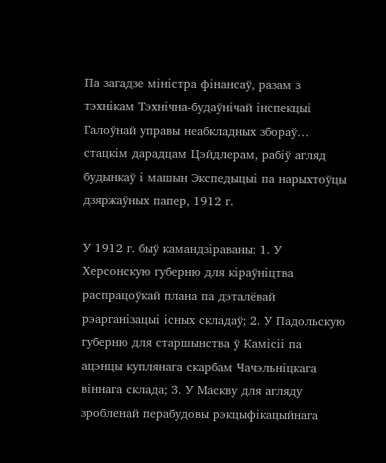Па загадзе міністра фінансаў, разам з тэхнікам Тэхнічна-будаўнічай інспекцыі Галоўнай управы неабкладных збораў… стацкім дарадцам Цэйдлерам, рабіў агляд будынкаў і машын Экспедыцыі па нарыхтоўцы дзяржаўных папер, 1912 г.

У 1912 г. быў камандзіраваны: 1. У Херсонскую губерню для кіраўніцтва распрацоўкай плана па дэталёвай рэарганізацыі існых складаў; 2. У Падольскую губерню для старшынства ў Камісіі па ацэнцы куплянага скарбам Чачэльніцкага віннага склада; 3. У Маскву для агляду зробленай перабудовы рэкцыфікацыйнага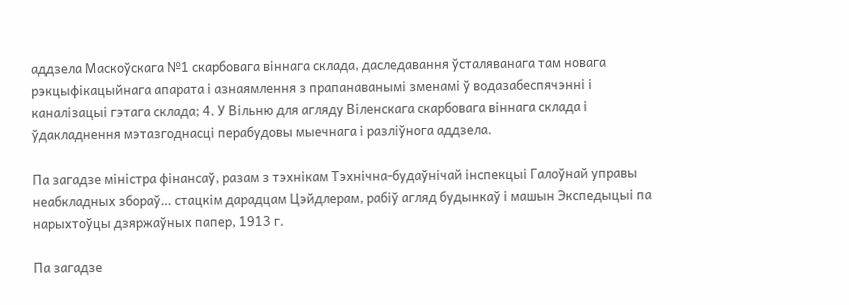аддзела Маскоўскага №1 скарбовага віннага склада, даследавання ўсталяванага там новага рэкцыфікацыйнага апарата і азнаямлення з прапанаванымі зменамі ў водазабеспячэнні і каналізацыі гэтага склада; 4. У Вільню для агляду Віленскага скарбовага віннага склада і ўдакладнення мэтазгоднасці перабудовы мыечнага і разліўнога аддзела.

Па загадзе міністра фінансаў, разам з тэхнікам Тэхнічна-будаўнічай інспекцыі Галоўнай управы неабкладных збораў… стацкім дарадцам Цэйдлерам, рабіў агляд будынкаў і машын Экспедыцыі па нарыхтоўцы дзяржаўных папер, 1913 г.

Па загадзе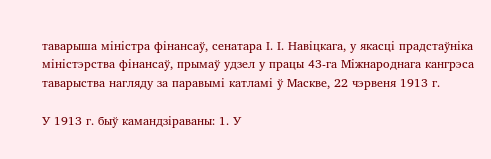таварыша міністра фінансаў, сенатара І. І. Навіцкага, у якасці прадстаўніка міністэрства фінансаў, прымаў удзел у працы 43-га Міжнароднага кангрэса таварыства нагляду за паравымі катламі ў Маскве, 22 чэрвеня 1913 г.

У 1913 г. быў камандзіраваны: 1. У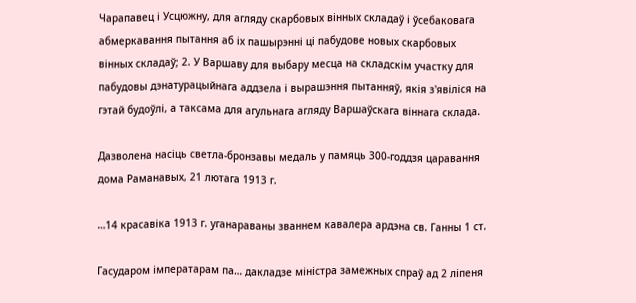Чарапавец і Усцюжну, для агляду скарбовых вінных складаў і ўсебаковага абмеркавання пытання аб іх пашырэнні ці пабудове новых скарбовых вінных складаў; 2. У Варшаву для выбару месца на складскім участку для пабудовы дэнатурацыйнага аддзела і вырашэння пытанняў, якія з'явіліся на гэтай будоўлі, а таксама для агульнага агляду Варшаўскага віннага склада.

Дазволена насіць светла-бронзавы медаль у памяць 300-годдзя царавання дома Раманавых, 21 лютага 1913 г.

…14 красавіка 1913 г. уганараваны званнем кавалера ардэна св. Ганны 1 ст.

Гасударом імператарам па… дакладзе міністра замежных спраў ад 2 ліпеня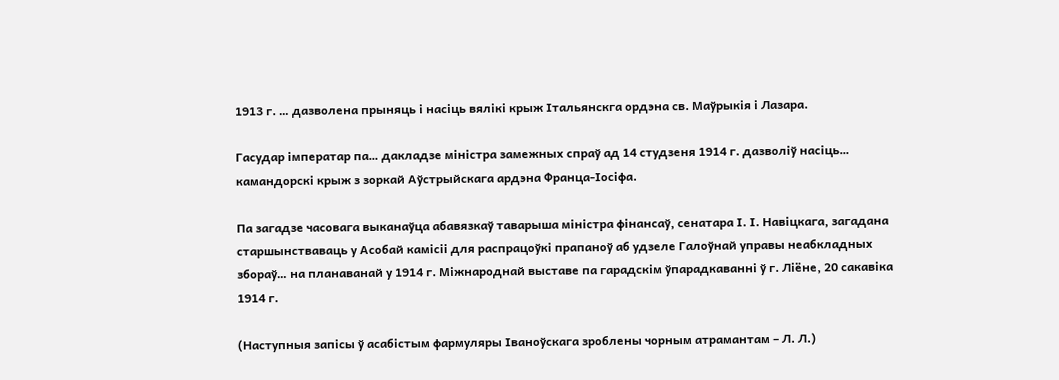1913 г. … дазволена прыняць і насіць вялікі крыж Італьянскга ордэна св. Маўрыкія і Лазара.

Гасудар імператар па… дакладзе міністра замежных спраў ад 14 студзеня 1914 г. дазволіў насіць… камандорскі крыж з зоркай Аўстрыйскага ардэна Франца-Іосіфа.

Па загадзе часовага выканаўца абавязкаў таварыша міністра фінансаў, сенатара І. І. Навіцкага, загадана старшынстваваць у Асобай камісіі для распрацоўкі прапаноў аб удзеле Галоўнай управы неабкладных збораў… на планаванай у 1914 г. Міжнароднай выставе па гарадскім ўпарадкаванні ў г. Ліёне, 20 сакавіка 1914 г.

(Наступныя запісы ў асабістым фармуляры Іваноўскага зроблены чорным атрамантам – Л. Л.)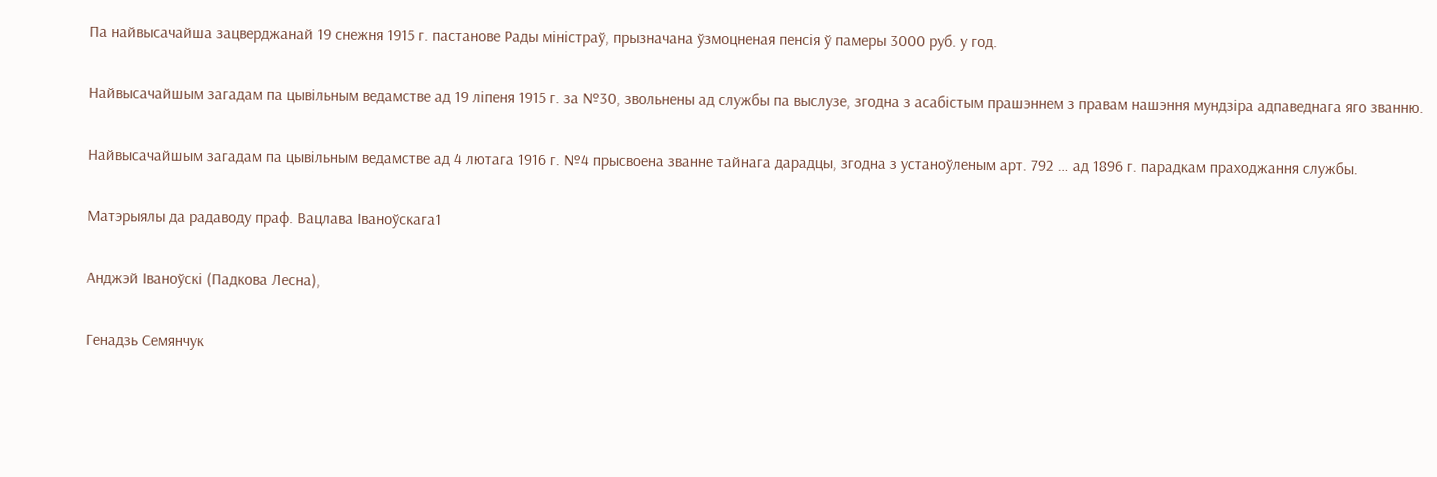Па найвысачайша зацверджанай 19 снежня 1915 г. пастанове Рады міністраў, прызначана ўзмоцненая пенсія ў памеры 3000 руб. у год.

Найвысачайшым загадам па цывільным ведамстве ад 19 ліпеня 1915 г. за №30, звольнены ад службы па выслузе, згодна з асабістым прашэннем з правам нашэння мундзіра адпаведнага яго званню.

Найвысачайшым загадам па цывільным ведамстве ад 4 лютага 1916 г. №4 прысвоена званне тайнага дарадцы, згодна з устаноўленым арт. 792 … ад 1896 г. парадкам праходжання службы.

Матэрыялы да радаводу праф. Вацлава Іваноўскага1

Анджэй Іваноўскі (Падкова Лесна),

Генадзь Семянчук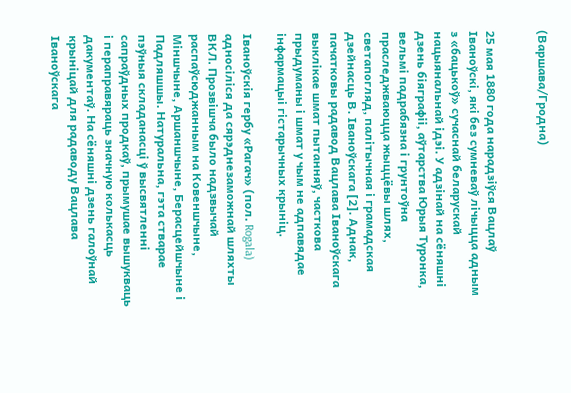(Варшава/Гродна)


25 мая 1880 года нарадзіўся Вацлаў Іваноўскі, які без сумневаў лічыцца адным з «бацькоў» сучаснай беларускай нацыянальнай ідэі. У адзінай на сёняшні дзень біяграфіі, аўтарства Юрыя Туронка, вельмі падрабязна і грунтоўна праследжваюцца жыццёвы шлях, светапогляд, палітычная і грамадская дзейнасць В. Іваноўскага [2]. Аднак, пачатковы радавод Вацлава Іваноўскага выклікае шмат пытанняў, часткова прыдуманы і шмат у чым не адпавядае інфармацыі гістарычных крыніц.

Іваноўскія гербу «Рагач» (пол. Rogala) адносіліся да сярэднезаможнай шляхты ВКЛ. Прозвішча было надзвычай распаўсюджанным на Ковеншчыне, Міншчыне, Аршаншчыне, Берасцейшчыне і Падляшшы. Натуральна, гэта стварае пэўныя складанасці ў высвятленні сапраўдных продкаў, прымушае вышукваць і пераправяраць значную колькасць дакументаў. На сёняшні дзень галоўнай крыніцай для радаводу Вацлава Іваноўскага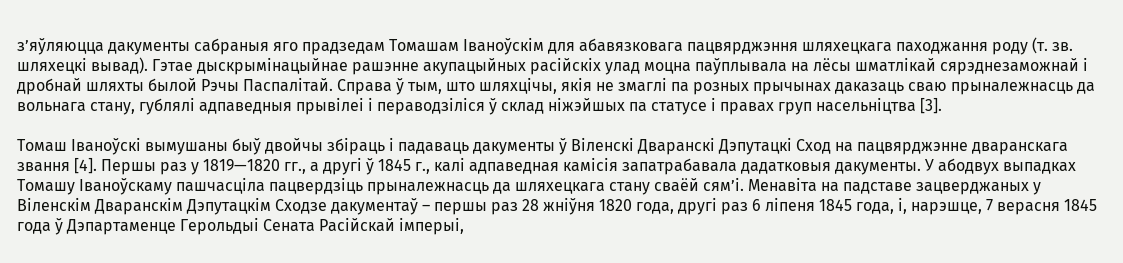з’яўляюцца дакументы сабраныя яго прадзедам Томашам Іваноўскім для абавязковага пацвярджэння шляхецкага паходжання роду (т. зв. шляхецкі вывад). Гэтае дыскрымінацыйнае рашэнне акупацыйных расійскіх улад моцна паўплывала на лёсы шматлікай сярэднезаможнай і дробнай шляхты былой Рэчы Паспалітай. Справа ў тым, што шляхцічы, якія не змаглі па розных прычынах даказаць сваю прыналежнасць да вольнага стану, гублялі адпаведныя прывілеі і пераводзіліся ў склад ніжэйшых па статусе і правах груп насельніцтва [3].

Томаш Іваноўскі вымушаны быў двойчы збіраць і падаваць дакументы ў Віленскі Дваранскі Дэпутацкі Сход на пацвярджэнне дваранскага звання [4]. Першы раз у 1819—1820 гг., а другі ў 1845 г., калі адпаведная камісія запатрабавала дадатковыя дакументы. У абодвух выпадках Томашу Іваноўскаму пашчасціла пацвердзіць прыналежнасць да шляхецкага стану сваёй сям’і. Менавіта на падставе зацверджаных у Віленскім Дваранскім Дэпутацкім Сходзе дакументаў – першы раз 28 жніўня 1820 года, другі раз 6 ліпеня 1845 года, і, нарэшце, 7 верасня 1845 года ў Дэпартаменце Герольдыі Сената Расійскай імперыі,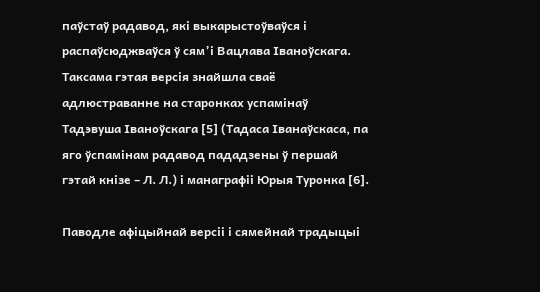паўстаў радавод, які выкарыстоўваўся і распаўсюджваўся ў сям’і Вацлава Іваноўскага. Таксама гэтая версія знайшла сваё адлюстраванне на старонках успамінаў Тадэвуша Іваноўскага [5] (Тадаса Іванаўскаса, па яго ўспамінам радавод пададзены ў першай гэтай кнізе – Л. Л.) і манаграфіі Юрыя Туронка [6].

Паводле афіцыйнай версіі і сямейнай традыцыі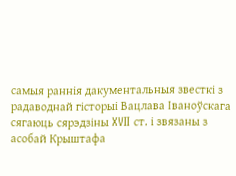самыя раннія дакументальныя звесткі з радаводнай гісторыі Вацлава Іваноўскага сягаюць сярэдзіны XVII ст. і звязаны з асобай Крыштафа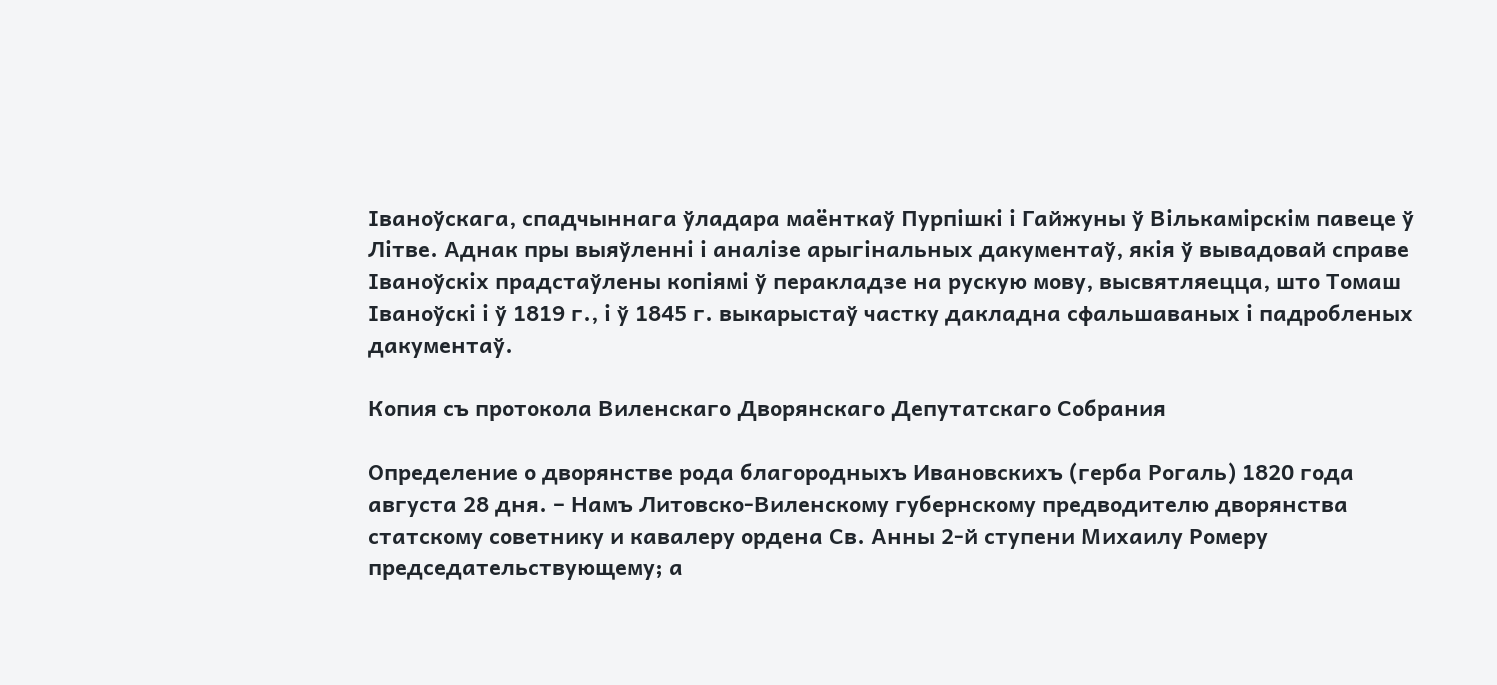Іваноўскага, спадчыннага ўладара маёнткаў Пурпішкі і Гайжуны ў Вількамірскім павеце ў Літве. Аднак пры выяўленні і аналізе арыгінальных дакументаў, якія ў вывадовай справе Іваноўскіх прадстаўлены копіямі ў перакладзе на рускую мову, высвятляецца, што Томаш Іваноўскі і ў 1819 г., і ў 1845 г. выкарыстаў частку дакладна сфальшаваных і падробленых дакументаў.

Копия съ протокола Виленскаго Дворянскаго Депутатскаго Собрания

Определение о дворянстве рода благородныхъ Ивановскихъ (герба Рогаль) 1820 года августа 28 дня. – Намъ Литовско-Виленскому губернскому предводителю дворянства статскому советнику и кавалеру ордена Св. Анны 2-й ступени Михаилу Ромеру председательствующему; а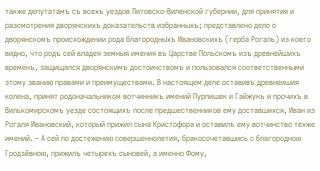также депутатамъ съ всехъ уездов Литовско-Виленской губернии, для принятия и разсмотрения дворянскихъ доказательств избранныхъ; представлено дело о дворянскомъ происхождении рода благородныхъ Ивановскихъ (герба Рогаль) из коего видно, что родъ сей владея земныя имения въ Царстве Польскомъ изъ древнейшихъ временъ, защищался дворянскимъ достоинствомъ и пользовался соответственными этому званию правами и преимуществами. В настоящем деле оставивъ древнеишия колена, принят родоначальником вотчинникъ имений Пурпишек и Гайжунъ и прочихъ в Вилькомирскомъ уезде состоящихъ после предшественников ему доставшихся, Иван из Рогаля Ивановский, который прижил сына Кристофора и оставилъ ему вотчинство техже имений. – А сей по достежению совершеннолетия, бракосочетавшись с благородною Гродзёвною, прижилъ четырехъ сыновей, а именно Фому,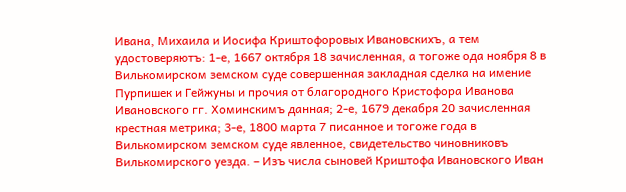Ивана, Михаила и Иосифа Криштофоровых Ивановскихъ, а тем удостоверяютъ: 1-е, 1667 октября 18 зачисленная, а тогоже ода ноября 8 в Вилькомирском земском суде совершенная закладная сделка на имение Пурпишек и Гейжуны и прочия от благородного Кристофора Иванова Ивановского гг. Хоминскимъ данная; 2-е, 1679 декабря 20 зачисленная крестная метрика; 3-е, 1800 марта 7 писанное и тогоже года в Вилькомирском земском суде явленное, свидетельство чиновниковъ Вилькомирского уезда. – Изъ числа сыновей Криштофа Ивановского Иван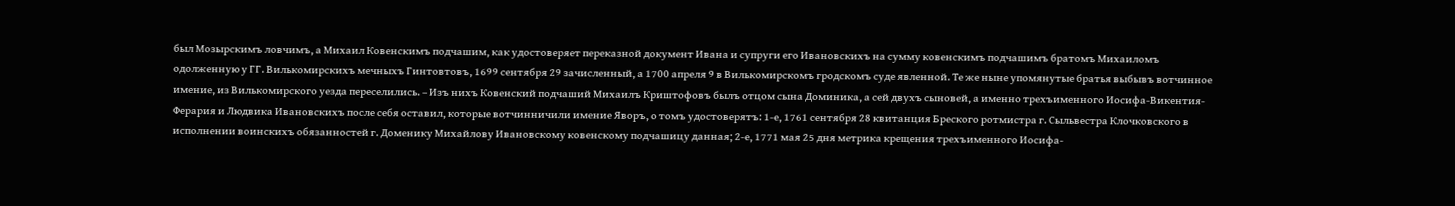был Мозырскимъ ловчимъ, а Михаил Ковенскимъ подчашим, как удостоверяет переказной документ Ивана и супруги его Ивановскихъ на сумму ковенскимъ подчашимъ братомъ Михаиломъ одолженную у ГГ. Вилькомирскихъ мечныхъ Гинтовтовъ, 1699 сентября 29 зачисленный, а 1700 апреля 9 в Вилькомирскомъ гродскомъ суде явленной. Те же ныне упомянутые братья выбывъ вотчинное имение, из Вилькомирского уезда переселились. – Изъ нихъ Ковенский подчаший Михаилъ Криштофовъ былъ отцом сына Доминика, а сей двухъ сыновей, а именно трехъименного Иосифа-Викентия-Ферария и Людвика Ивановскихъ после себя оставил, которые вотчинничили имение Яворъ, о томъ удостоверятъ: 1-е, 1761 сентября 28 квитанция Бреского ротмистра г. Сыльвестра Клочковского в исполнении воинскихъ обязанностей г. Доменику Михайлову Ивановскому ковенскому подчашицу данная; 2-е, 1771 мая 25 дня метрика крещения трехъименного Иосифа-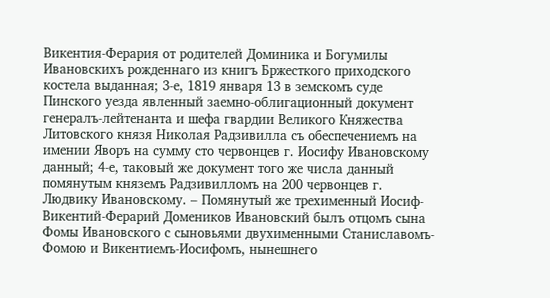Викентия-Ферария от родителей Доминика и Богумилы Ивановскихъ рожденнаго из книгъ Бржесткого приходского костела выданная; 3-е, 1819 января 13 в земскомъ суде Пинского уезда явленный заемно-облигационный документ генералъ-лейтенанта и шефа гвардии Великого Княжества Литовского князя Николая Радзивилла съ обеспечениемъ на имении Яворъ на сумму сто червонцев г. Иосифу Ивановскому данный; 4-е, таковый же документ того же числа данный помянутым княземъ Радзивилломъ на 200 червонцев г. Людвику Ивановскому. – Помянутый же трехименный Иосиф-Викентий-Ферарий Домеников Ивановский былъ отцомъ сына Фомы Ивановского с сыновьями двухименными Станиславомъ-Фомою и Викентиемъ-Иосифомъ, нынешнего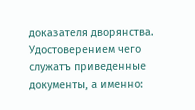доказателя дворянства. Удостоверением чего служатъ приведенные документы, а именно: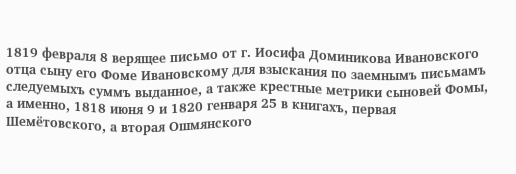1819 февраля 8 верящее письмо от г. Иосифа Доминикова Ивановского отца сыну его Фоме Ивановскому для взыскания по заемнымъ письмамъ следуемыхъ суммъ выданное, а также крестные метрики сыновей Фомы, а именно, 1818 июня 9 и 1820 генваря 25 в книгахъ, первая Шемётовского, а вторая Ошмянского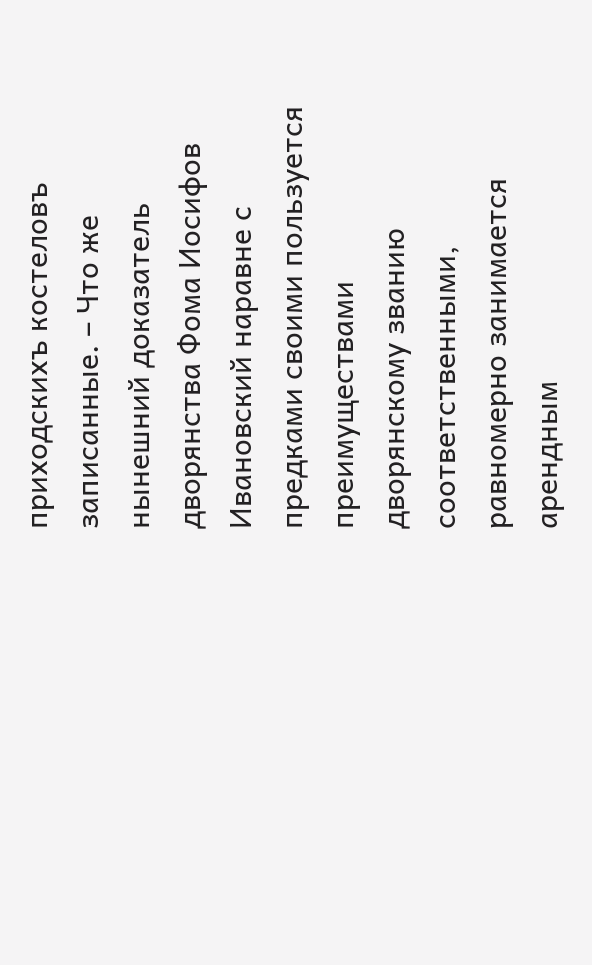приходскихъ костеловъ записанные. – Что же нынешний доказатель дворянства Фома Иосифов Ивановский наравне с предками своими пользуется преимуществами дворянскому званию соответственными, равномерно занимается арендным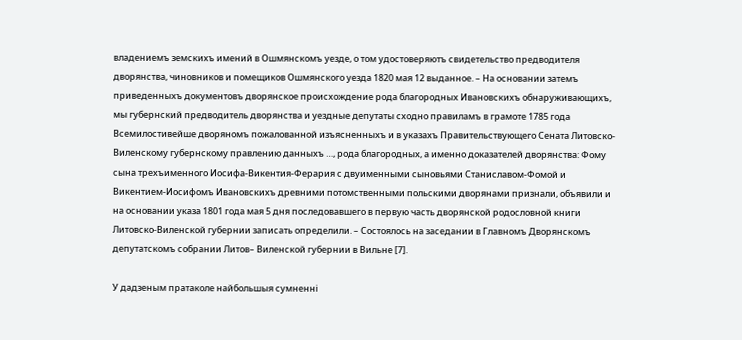владениемъ земскихъ имений в Ошмянскомъ уезде, о том удостоверяютъ свидетельство предводителя дворянства, чиновников и помещиков Ошмянского уезда 1820 мая 12 выданное. – На основании затемъ приведенныхъ документовъ дворянское происхождение рода благородных Ивановскихъ обнаруживающихъ, мы губернский предводитель дворянства и уездные депутаты сходно правиламъ в грамоте 1785 года Всемилостивейше дворяномъ пожалованной изъясненныхъ и в указахъ Правительствующего Сената Литовско-Виленскому губернскому правлению данныхъ …, рода благородных, а именно доказателей дворянства: Фому сына трехъименного Иосифа-Викентия-Ферария с двуименными сыновьями Станиславом-Фомой и Викентием-Иосифомъ Ивановскихъ древними потомственными польскими дворянами признали, объявили и на основании указа 1801 года мая 5 дня последовавшего в первую часть дворянской родословной книги Литовско-Виленской губернии записать определили. – Состоялось на заседании в Главномъ Дворянскомъ депутатскомъ собрании Литов– Виленской губернии в Вильне [7].

У дадзеным пратаколе найбольшыя сумненні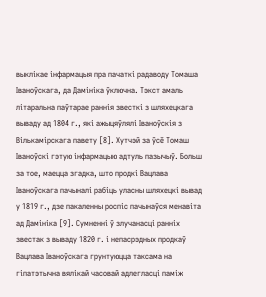выклікае інфармацыя пра пачаткі радаводу Томаша Іваноўскага, да Дамініка ўключна. Тэкст амаль літаральна паўтарае раннія звесткі з шляхецкага вываду ад 1804 г., які ажыцяўлялі Іваноўскія з Вількамірскага павету [8]. Хутчэй за ўсё Томаш Іваноўскі гэтую інфармацыю адтуль пазычыў. Больш за тое, маецца згадка, што продкі Вацлава Іваноўскага пачыналі рабіць уласны шляхецкі вывад у 1819 г., дзе пакаленны роспіс пачынаўся менавіта ад Дамініка [9]. Сумненні ў злучанасці ранніх звестак з вываду 1820 г. і непасрэдных продкаў Вацлава Іваноўскага грунтуюцца таксама на гіпатэтычна вялікай часовай адлегласці паміж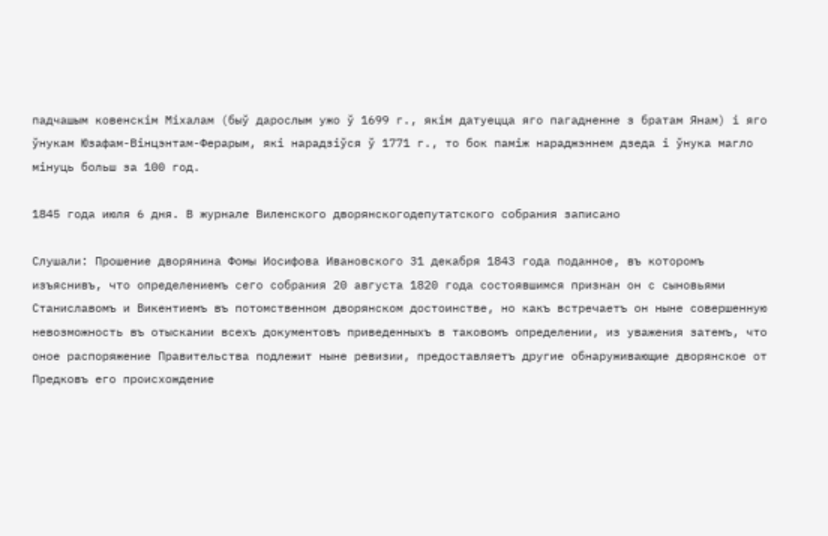падчашым ковенскім Міхалам (быў дарослым ужо ў 1699 г., якім датуецца яго пагадненне з братам Янам) і яго ўнукам Юзафам-Вінцэнтам-Ферарым, які нарадзіўся ў 1771 г., то бок паміж нараджэннем дзеда і ўнука магло мінуць больш за 100 год.

1845 года июля 6 дня. В журнале Виленского дворянскогодепутатского собрания записано

Слушали: Прошение дворянина Фомы Иосифова Ивановского 31 декабря 1843 года поданное, въ которомъ изъяснивъ, что определениемъ сего собрания 20 августа 1820 года состоявшимся признан он с сыновьями Станиславомъ и Викентиемъ въ потомственном дворянском достоинстве, но какъ встречаетъ он ныне совершенную невозможность въ отыскании всехъ документовъ приведенныхъ в таковомъ определении, из уважения затемъ, что оное распоряжение Правительства подлежит ныне ревизии, предоставляетъ другие обнаруживающие дворянское от Предковъ его происхождение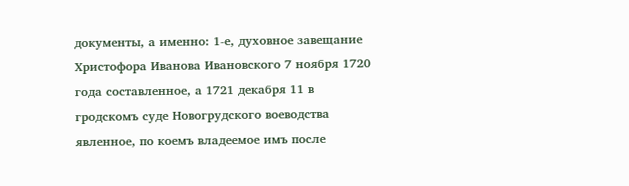документы, а именно: 1-е, духовное завещание Христофора Иванова Ивановского 7 ноября 1720 года составленное, а 1721 декабря 11 в гродскомъ суде Новогрудского воеводства явленное, по коемъ владеемое имъ после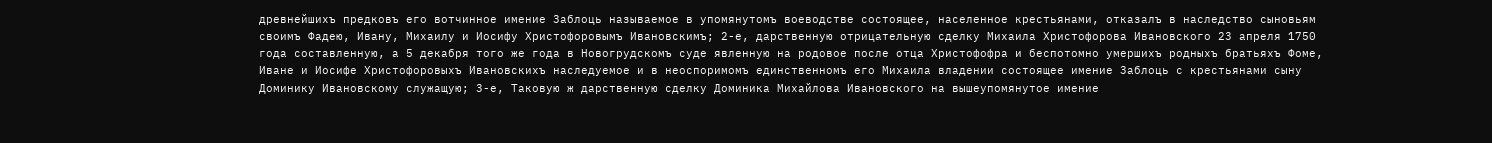древнейшихъ предковъ его вотчинное имение Заблоць называемое в упомянутомъ воеводстве состоящее, населенное крестьянами, отказалъ в наследство сыновьям своимъ Фадею, Ивану, Михаилу и Иосифу Христофоровымъ Ивановскимъ; 2-е, дарственную отрицательную сделку Михаила Христофорова Ивановского 23 апреля 1750 года составленную, а 5 декабря того же года в Новогрудскомъ суде явленную на родовое после отца Христофофра и беспотомно умершихъ родныхъ братьяхъ Фоме, Иване и Иосифе Христофоровыхъ Ивановскихъ наследуемое и в неоспоримомъ единственномъ его Михаила владении состоящее имение Заблоць с крестьянами сыну Доминику Ивановскому служащую; 3-е, Таковую ж дарственную сделку Доминика Михайлова Ивановского на вышеупомянутое имение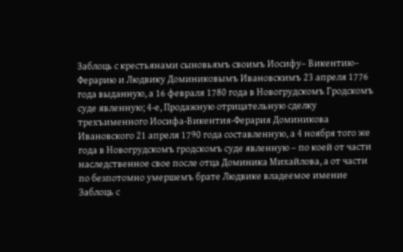Заблоць с крестьянами сыновьямъ своимъ Иосифу– Викентию– Ферарию и Людвику Доминиковымъ Ивановскимъ 23 апреля 1776 года выданную, а 16 февраля 1780 года в Новогрудскомъ Гродскомъ суде явленную; 4-е, Продажную отрицательную сделку трехъименного Иосифа-Викентия-Ферария Доминикова Ивановского 21 апреля 1790 года составленную, а 4 ноября того же года в Новогрудскомъ гродскомъ суде явленную – по коей от части наследственное свое после отца Доминика Михайлова, а от части по безпотомно умершемъ брате Людвике владеемое имение Заблоць с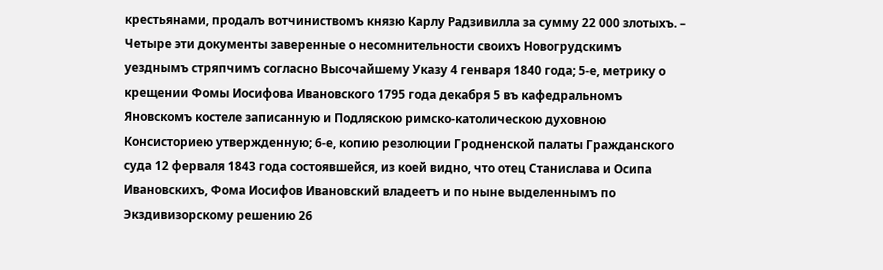крестьянами, продалъ вотчиниствомъ князю Карлу Радзивилла за сумму 22 000 злотыхъ. – Четыре эти документы заверенные о несомнительности своихъ Новогрудскимъ уезднымъ стряпчимъ согласно Высочайшему Указу 4 генваря 1840 года; 5-е, метрику о крещении Фомы Иосифова Ивановского 1795 года декабря 5 въ кафедральномъ Яновскомъ костеле записанную и Подляскою римско-католическою духовною Консисториею утвержденную; 6-е, копию резолюции Гродненской палаты Гражданского суда 12 ферваля 1843 года состоявшейся, из коей видно, что отец Станислава и Осипа Ивановскихъ, Фома Иосифов Ивановский владеетъ и по ныне выделеннымъ по Экздивизорскому решению 26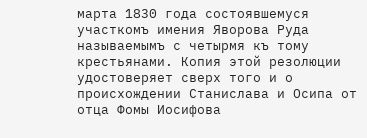марта 1830 года состоявшемуся участкомъ имения Яворова Руда называемымъ с четырмя къ тому крестьянами. Копия этой резолюции удостоверяет сверх того и о происхождении Станислава и Осипа от отца Фомы Иосифова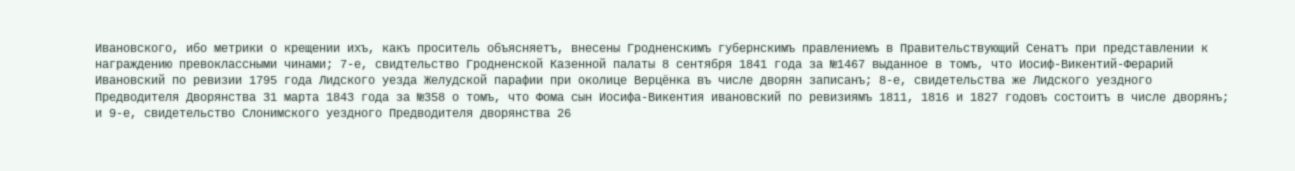Ивановского, ибо метрики о крещении ихъ, какъ проситель объясняетъ, внесены Гродненскимъ губернскимъ правлениемъ в Правительствующий Сенатъ при представлении к награждению превоклассными чинами; 7-е, свидтельство Гродненской Казенной палаты 8 сентября 1841 года за №1467 выданное в томъ, что Иосиф-Викентий-Ферарий Ивановский по ревизии 1795 года Лидского уезда Желудской парафии при околице Верцёнка въ числе дворян записанъ; 8-е, свидетельства же Лидского уездного Предводителя Дворянства 31 марта 1843 года за №358 о томъ, что Фома сын Иосифа-Викентия ивановский по ревизиямъ 1811, 1816 и 1827 годовъ состоитъ в числе дворянъ; и 9-е, свидетельство Слонимского уездного Предводителя дворянства 26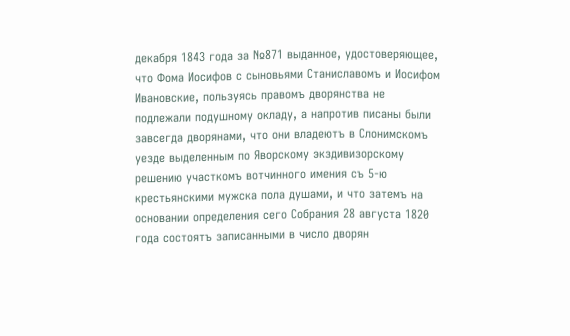декабря 1843 года за №871 выданное, удостоверяющее, что Фома Иосифов с сыновьями Станиславомъ и Иосифом Ивановские, пользуясь правомъ дворянства не подлежали подушному окладу, а напротив писаны были завсегда дворянами, что они владеютъ в Слонимскомъ уезде выделенным по Яворскому экздивизорскому решению участкомъ вотчинного имения съ 5-ю крестьянскими мужска пола душами, и что затемъ на основании определения сего Собрания 28 августа 1820 года состоятъ записанными в число дворян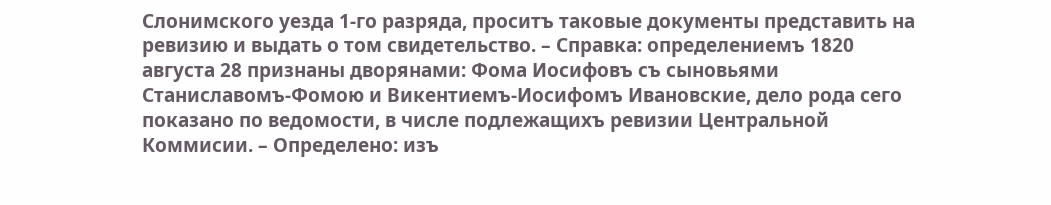Слонимского уезда 1-го разряда, проситъ таковые документы представить на ревизию и выдать о том свидетельство. – Справка: определениемъ 1820 августа 28 признаны дворянами: Фома Иосифовъ съ сыновьями Станиславомъ-Фомою и Викентиемъ-Иосифомъ Ивановские, дело рода сего показано по ведомости, в числе подлежащихъ ревизии Центральной Коммисии. – Определено: изъ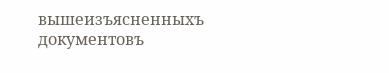вышеизъясненныхъ документовъ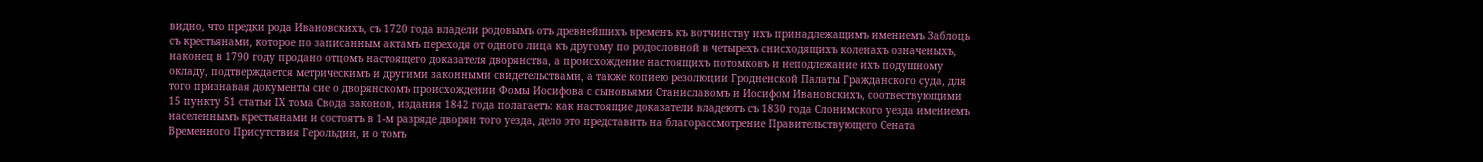видно, что предки рода Ивановскихъ, съ 1720 года владели родовымъ отъ древнейшихъ временъ къ вотчинству ихъ принадлежащимъ имениемъ Заблоць съ крестьянами, которое по записанным актамъ переходя от одного лица къ другому по родословной в четырехъ снисходящихъ коленахъ означеныхъ, наконец в 1790 году продано отцомъ настоящего доказателя дворянства, а происхождение настоящихъ потомковъ и неподлежание ихъ подушному окладу, подтверждается метрическимъ и другими законными свидетельствами, а также копиею резолюции Гродненской Палаты Гражданского суда, для того признавая документы сие о дворянскомъ происхождении Фомы Иосифова с сыновьями Станиславомъ и Иосифом Ивановскихъ, соотвествующими 15 пункту 51 статьи ІХ тома Свода законов, издания 1842 года полагаетъ: как настоящие доказатели владеютъ съ 1830 года Слонимского уезда имениемъ населеннымъ крестьянами и состоятъ в 1-м разряде дворян того уезда, дело это представить на благорассмотрение Правительствующего Сената Временного Присутствия Герольдии, и о томъ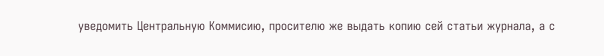уведомить Центральную Коммисию, просителю же выдать копию сей статьи журнала, а с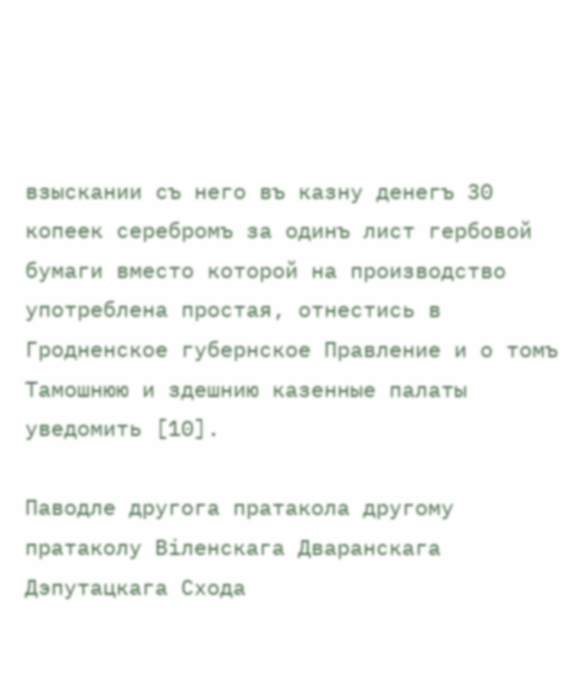взыскании съ него въ казну денегъ 30 копеек серебромъ за одинъ лист гербовой бумаги вместо которой на производство употреблена простая, отнестись в Гродненское губернское Правление и о томъ Тамошнюю и здешнию казенные палаты уведомить [10].

Паводле другога пратакола другому пратаколу Віленскага Дваранскага Дэпутацкага Схода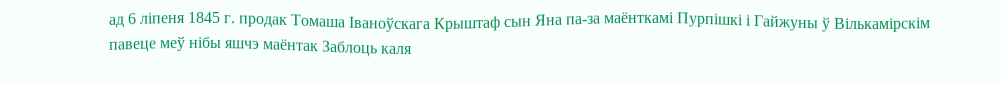ад 6 ліпеня 1845 г. продак Томаша Іваноўскага Крыштаф сын Яна па-за маёнткамі Пурпішкі і Гайжуны ў Вількамірскім павеце меў нібы яшчэ маёнтак Заблоць каля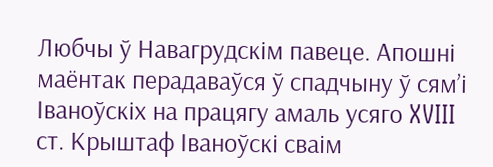Любчы ў Навагрудскім павеце. Апошні маёнтак перадаваўся ў спадчыну ў сям’і Іваноўскіх на працягу амаль усяго XVIII ст. Крыштаф Іваноўскі сваім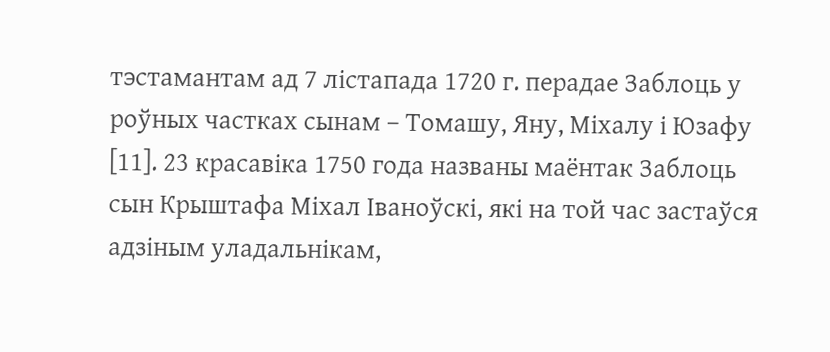тэстамантам ад 7 лістапада 1720 г. перадае Заблоць у роўных частках сынам – Томашу, Яну, Міхалу і Юзафу [11]. 23 красавіка 1750 года названы маёнтак Заблоць сын Крыштафа Міхал Іваноўскі, які на той час застаўся адзіным уладальнікам,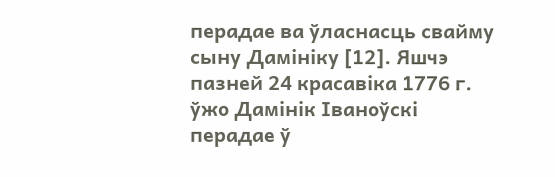перадае ва ўласнасць свайму сыну Дамініку [12]. Яшчэ пазней 24 красавіка 1776 г. ўжо Дамінік Іваноўскі перадае ў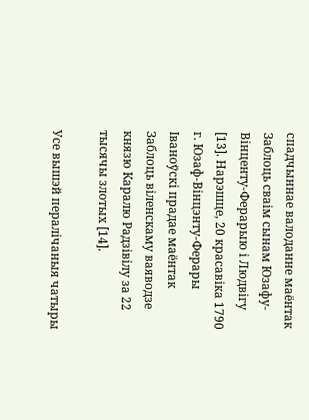спадчыннае валоданне маёнтак Заблоць сваім сынам Юзафу-Вінценту-Ферарыю і Людвігу [13]. Нарэшце, 20 красавіка 1790 г. Юзаф-Вінцэнту-Ферары Іваноўскі прадае маёнтак Заблоць віленскаму ваяводзе князю Каралю Радзівілу за 22 тысячы злотых [14].

Усе вышэй пералічаныя чатыры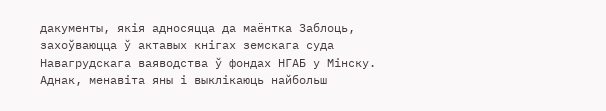дакументы, якія адносяцца да маёнтка Заблоць, захоўваюцца ў актавых кнігах земскага суда Навагрудскага ваяводства ў фондах НГАБ у Мінску. Аднак, менавіта яны і выклікаюць найбольш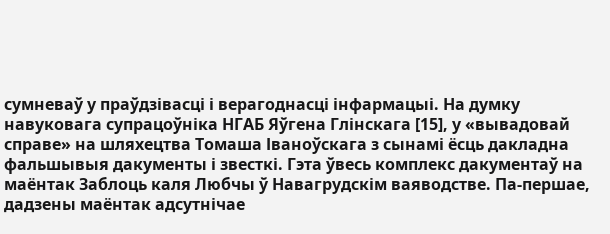сумневаў у праўдзівасці і верагоднасці інфармацыі. На думку навуковага супрацоўніка НГАБ Яўгена Глінскага [15], у «вывадовай справе» на шляхецтва Томаша Іваноўскага з сынамі ёсць дакладна фальшывыя дакументы і звесткі. Гэта ўвесь комплекс дакументаў на маёнтак Заблоць каля Любчы ў Навагрудскім ваяводстве. Па-першае, дадзены маёнтак адсутнічае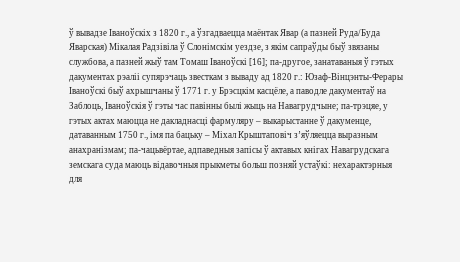ў вывадзе Іваноўскіх з 1820 г., а ўзгадваецца маёнтак Явар (а пазней Руда/Буда Яварская) Мікалая Радзівіла ў Слонімскім уездзе, з якім сапраўды быў звязаны службова, а пазней жыў там Томаш Іваноўскі [16]; па-другое, занатаваныя ў гэтых дакументах рэаліі супярэчаць звесткам з вываду ад 1820 г.: Юзаф-Вінцэнты-Ферары Іваноўскі быў ахрышчаны ў 1771 г. у Брэсцкім касцёле, а паводле дакументаў на Заблоць, Іваноўскія ў гэты час павінны былі жыць на Навагрудчыне; па-трэцяе, у гэтых актах маюцца не дакладнасці фармуляру – выкарыстанне ў дакуменце, датаванным 1750 г., імя па бацьку – Міхал Крыштаповіч з’яўляецца выразным анахранізмам; па-чацьвёртае, адпаведныя запісы ў актавых кнігах Навагрудскага земскага суда маюць відавочныя прыкметы больш позняй устаўкі: нехарактэрныя для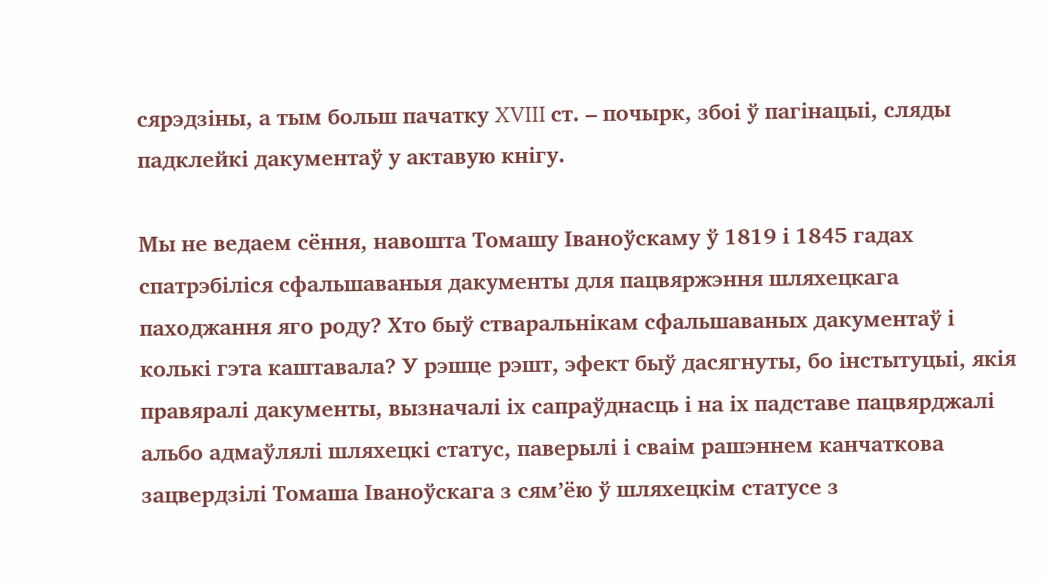сярэдзіны, а тым больш пачатку XVIII ст. – почырк, збоі ў пагінацыі, сляды падклейкі дакументаў у актавую кнігу.

Мы не ведаем сёння, навошта Томашу Іваноўскаму ў 1819 і 1845 гадах спатрэбіліся сфальшаваныя дакументы для пацвяржэння шляхецкага паходжання яго роду? Хто быў стваральнікам сфальшаваных дакументаў і колькі гэта каштавала? У рэшце рэшт, эфект быў дасягнуты, бо інстытуцыі, якія правяралі дакументы, вызначалі іх сапраўднасць і на іх падставе пацвярджалі альбо адмаўлялі шляхецкі статус, паверылі і сваім рашэннем канчаткова зацвердзілі Томаша Іваноўскага з сям’ёю ў шляхецкім статусе з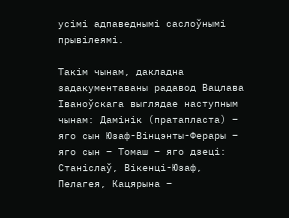усімі адпаведнымі саслоўнымі прывілеямі.

Такім чынам, дакладна задакументаваны радавод Вацлава Іваноўскага выглядае наступным чынам: Дамінік (пратапласта) – яго сын Юзаф-Вінцэнты-Ферары – яго сын – Томаш – яго дзеці: Станіслаў, Вікенці-Юзаф, Пелагея, Кацярына –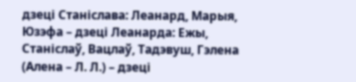дзеці Станіслава: Леанард, Марыя, Юзэфа – дзеці Леанарда: Ежы, Станіслаў, Вацлаў, Тадэвуш, Гэлена (Алена – Л. Л.) – дзеці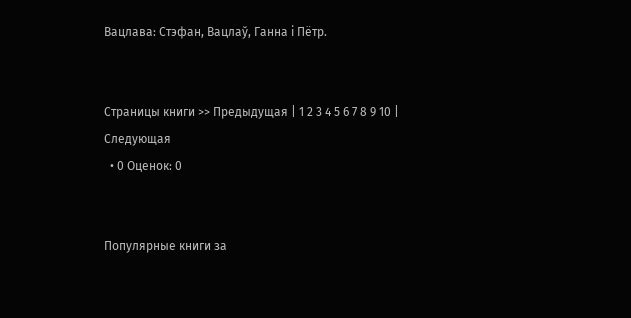Вацлава: Стэфан, Вацлаў, Ганна і Пётр.


Страницы книги >> Предыдущая | 1 2 3 4 5 6 7 8 9 10 | Следующая
  • 0 Оценок: 0


Популярные книги за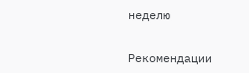неделю


Рекомендации